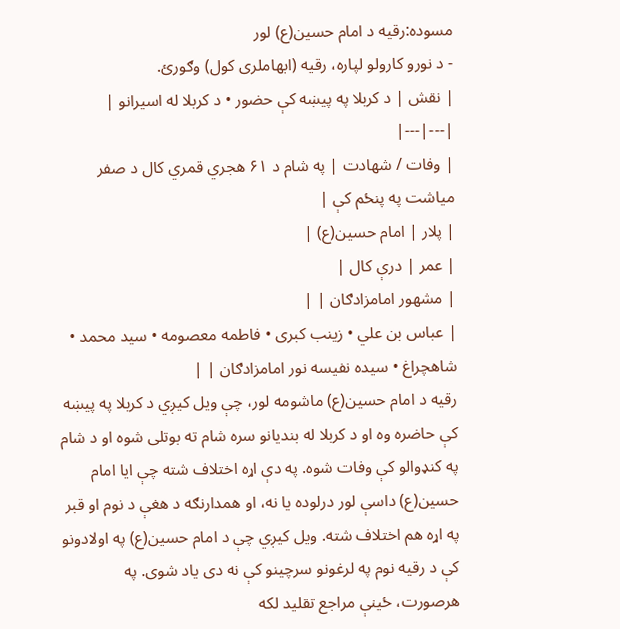مسوده:رقیه د امام حسین(ع) لور
- د نورو کارولو لپاره، رقیه (ابهاملری کول) وګورئ.
| نقش | د کربلا په پیښه کې حضور • د کربلا له اسیرانو |
|---|---|
| وفات / شهادت | په شام د ۶۱ هجري قمري کال د صفر میاشت په پنځم کې |
| پلار | امام حسین(ع) |
| عمر | درې کال |
| مشهور امامزادګان | |
| عباس بن علي • زینب کبری • فاطمه معصومه • سید محمد • شاهچراغ • سیده نفیسه نور امامزادګان | |
رقیه د امام حسین(ع) ماشومه لور، چې ویل کیږي د کربلا په پیښه کې حاضره وه او د کربلا له بندیانو سره شام ته بوتلی شوه او د شام په کنډوالو کې وفات شوه. په دې اړه اختلاف شته چې ایا امام حسین(ع) داسې لور درلوده یا نه، او همدارنګه د هغې د نوم او قبر په اړه هم اختلاف شته. ویل کیږي چې د امام حسین(ع) په اولادونو کې د رقیه نوم په لرغونو سرچینو کې نه دی یاد شوی. په هرصورت، ځینې مراجع تقلید لکه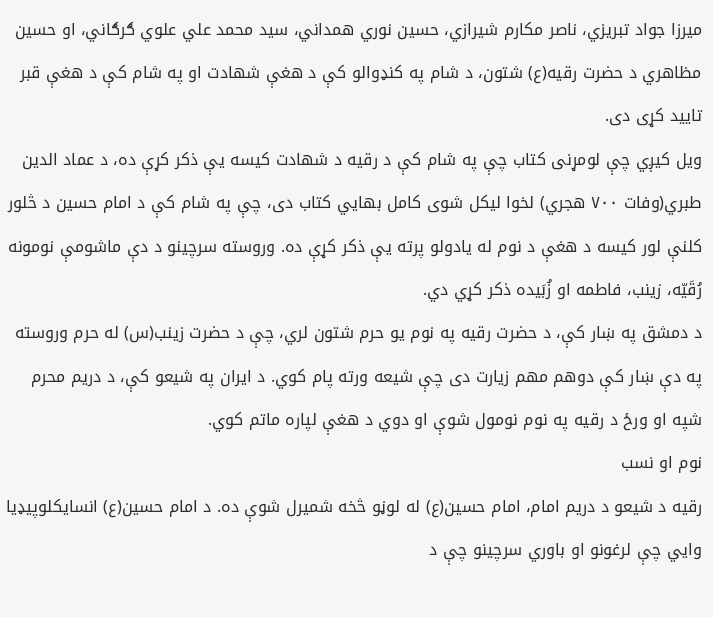میرزا جواد تبریزي، ناصر مکارم شیرازي، حسین نوري همداني، سید محمد علي علوي ګرګاني، او حسین مظاهري د حضرت رقیه(ع) شتون، د شام په کنډوالو کې د هغې شهادت او په شام کې د هغې قبر تایید کړی دی.
ویل کیږي چې لومړنی کتاب چې په شام کې د رقیه د شهادت کیسه یې ذکر کړې ده، د عماد الدین طبري(وفات ۷۰۰ هجري) لخوا لیکل شوی کامل بهايي کتاب دی، چې په شام کې د امام حسین د څلور کلنې لور کیسه د هغې د نوم له یادولو پرته یې ذکر کړې ده. وروسته سرچینو د دې ماشومې نومونه رُقَیّه، زینب، فاطمه او زُبَیده ذکر کړي دي.
د دمشق په ښار کې، د حضرت رقیه په نوم یو حرم شتون لري، چې د حضرت زینب(س) له حرم وروسته په دې ښار کې دوهم مهم زیارت دی چې شیعه ورته پام کوي. د ایران په شیعو کې، د دریم محرم شپه او ورځ د رقیه په نوم نومول شوې او دوي د هغې لپاره ماتم کوي.
نوم او نسب
رقیه د شیعو د دریم امام، امام حسین(ع) له لوڼو څخه شمیرل شوې ده. د امام حسین(ع) انسایکلوپیډیا وايي چې لرغونو او باوري سرچینو چې د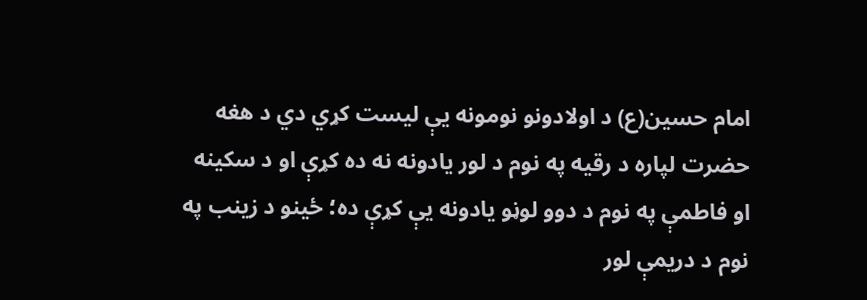امام حسین(ع) د اولادونو نومونه یې لیست کړي دي د هغه حضرت لپاره د رقیه په نوم د لور یادونه نه ده کړې او د سکینه او فاطمې په نوم د دوو لوڼو یادونه یې کړې ده؛ ځینو د زینب په نوم د دریمې لور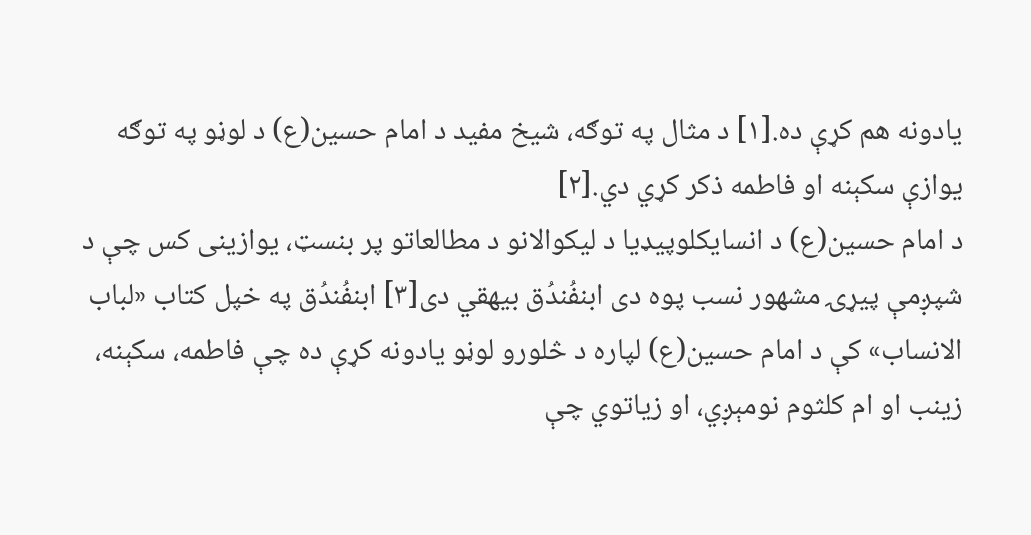یادونه هم کړې ده.[۱] د مثال په توګه، شیخ مفید د امام حسین(ع) د لوڼو په توګه یوازې سکېنه او فاطمه ذکر کړي دي.[۲]
د امام حسین(ع) د انسایکلوپیډیا د لیکوالانو د مطالعاتو پر بنسټ، یوازینی کس چې د شپږمې پیړۍ مشهور نسب پوه دی ابنفُندُق بیهقي دی[۳] ابنفُندُق په خپل کتاب «لباب الانساب» کې د امام حسین(ع) لپاره د څلورو لوڼو یادونه کړې ده چې فاطمه، سکېنه، زینب او ام کلثوم نومېږي، او زیاتوي چې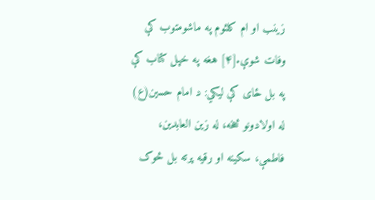زینب او ام کلثوم په ماشومتوب کې وفات شوې.[۴] هغه په خپل کتاب کې په بل ځای کې لیکي: د امام حسین(ع) له اولادونو څخه، له زین العابدین، فاطمې، سکینه او رقیه پرته بل څوک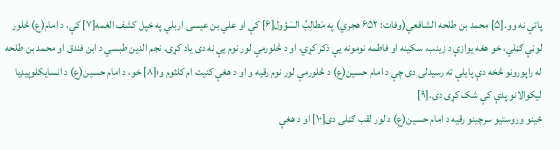پاتې نه وو.[۵] محمد بن طلحه الشافعي(وفات: ۶۵۲ هجري) په مَطالِبُ السَؤول[۶] کې او علي بن عیسی اربلي په خپل کشف الغمه[۷] کې، د امام(ع) څلور لوڼې ګڼلي، خو هغه یوازې د زینب، سکینه او فاطمه نومونه یې ذکر کړي، او د څلورمې لور نوم یې نه دی یاد کړی. نجم الدین طبسي د ابن فندق او محمد بن طلحه له راپورونو څخه دې پایلې ته رسیدلی دی چې د امام حسین(ع) د څلورمې لور نوم رقیه و او د هغې کنیت ام کلثوم و؛[۸] خو، د امام حسین(ع) د انسایکلوپیډیا لیکوالانو پدې کې شک کړی دی.[۹]
ځینو وروستیو سرچینو رقیه د امام حسین(ع) د لور لقب ګڼلی دی[۱۰] او د هغې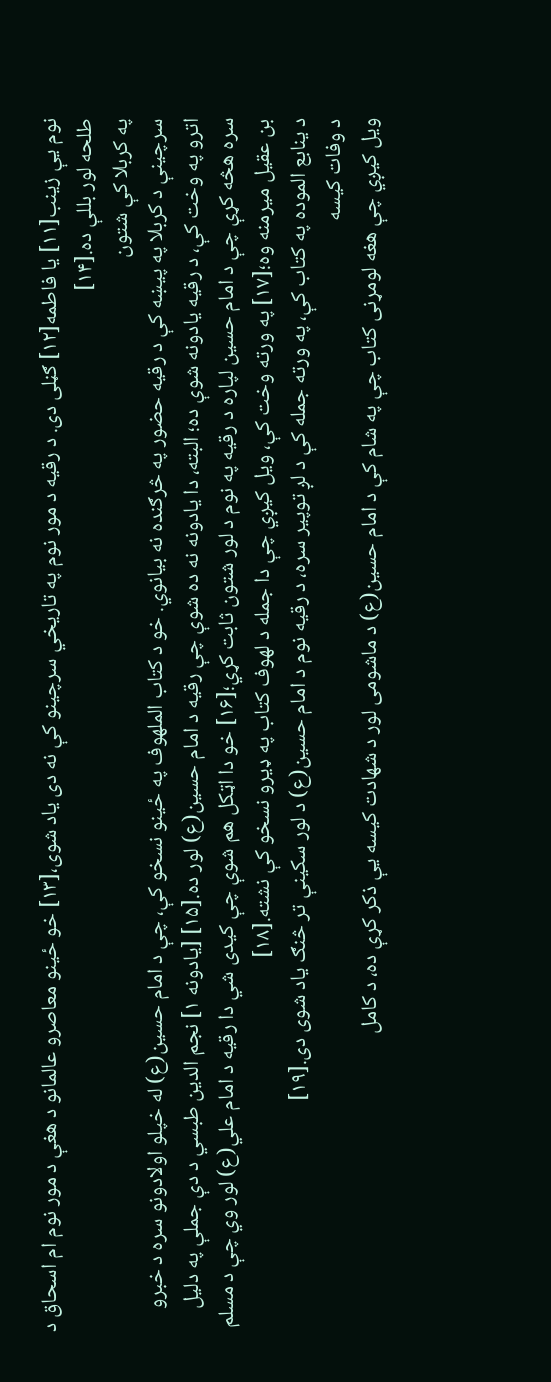نوم یې زینب[۱۱] یا فاطمه[۱۲] ګڼلی دی. د رقیه د مور نوم په تاریخي سرچینو کې نه دی یاد شوی،[۱۳] خو ځینو معاصرو عالمانو د هغې د مور نوم ام اسحاق د طلحه لور بللې ده.[۱۴]
په کربلا کې شتون
سرچینې د کربلا په پیښه کې د رقیه حضور په څرګنده نه بیانوي. خو د کتاب الملهوف په ځینو نسخو کې، چې د امام حسین(ع) له خپلو اولادونو سره د خبرو اترو په وخت کې، د رقیه یادونه شوې ده؛ البته، دا یادونه نه ده شوې چې رقیه د امام حسین(ع) لور ده.[۱۵] [یادونه ۱] نجم الدین طبسي د دې جملې په دلیل سره هڅه کړې چې د امام حسین لپاره د رقیه په نوم د لور شتون ثابت کړي؛[۱۶] خو دا اټکل هم شوې چې کیدی شي دا رقیه د امام علي(ع) لور وي چې د مسلم بن عقیل میرمنه وه؛[۱۷] په ورته وخت کې، ویل کیږي چې دا جمله د لهوف کتاب په ډیرو نسخو کې نشته.[۱۸]
د ینابع الموده په کتاب کې، په ورته جمله کې د لږ توپیر سره، د رقیه نوم د امام حسین(ع) د لور سکينې تر څنګ یاد شوی دی.[۱۹]
د وفات کیسه
ویل کیږي چې هغه لومړنی کتاب چې په شام کې د امام حسین(ع) د ماشومی لور د شهادت کیسه یې ذکر کړې ده، د کامل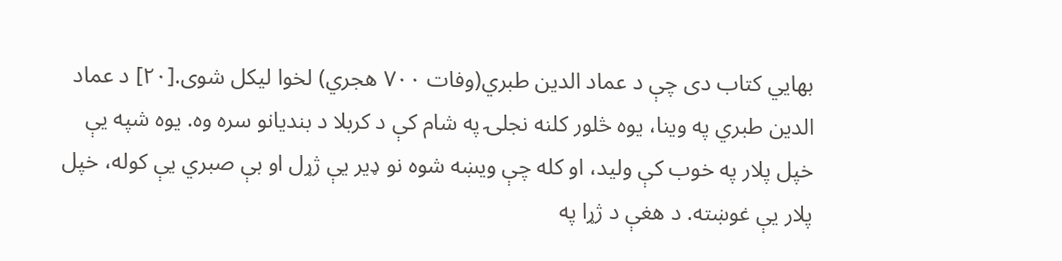بهايي کتاب دی چې د عماد الدین طبري(وفات ۷۰۰ هجري) لخوا لیکل شوی.[۲۰] د عماد الدین طبري په وینا، یوه څلور کلنه نجلۍ په شام کې د کربلا د بندیانو سره وه. یوه شپه یې خپل پلار په خوب کې ولید، او کله چې ویښه شوه نو ډیر یې ژړل او بې صبري یې کوله، خپل پلار یې غوښته. د هغې د ژړا په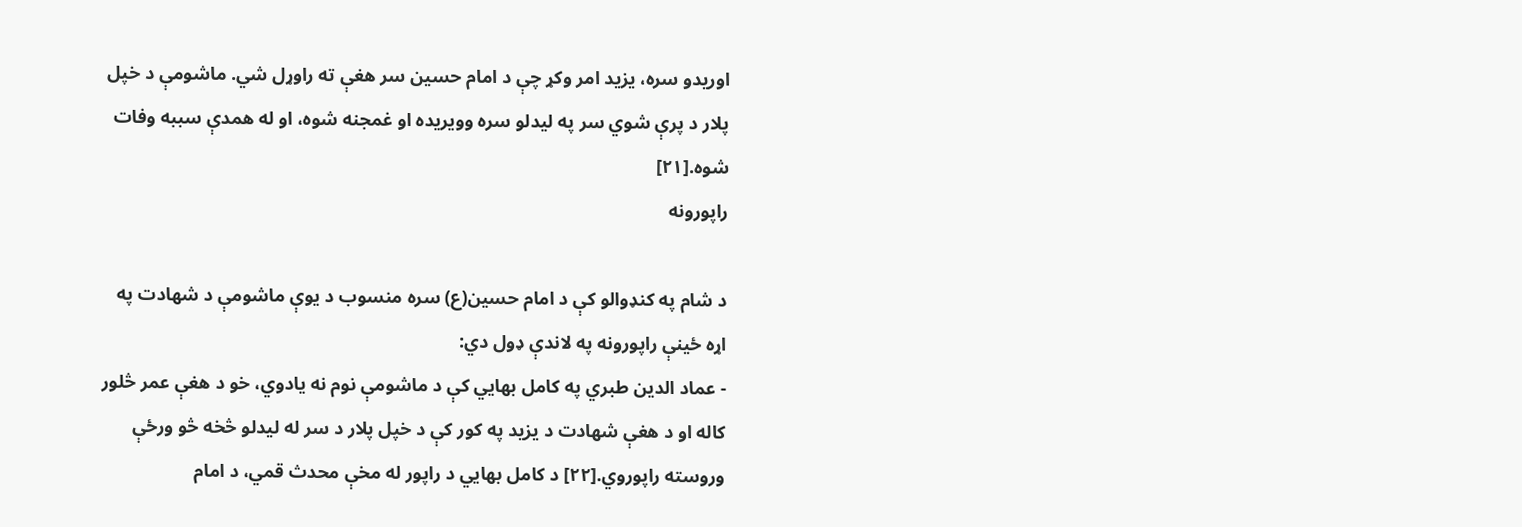اوریدو سره، یزید امر وکړ چې د امام حسین سر هغې ته راوړل شي. ماشومې د خپل پلار د پرې شوي سر په لیدلو سره وویریده او غمجنه شوه، او له همدې سببه وفات شوه.[۲۱]
راپورونه

د شام په کنډوالو کې د امام حسین(ع) سره منسوب د یوې ماشومې د شهادت په اړه ځینې راپورونه په لاندې ډول دي:
- عماد الدین طبري په کامل بهايي کې د ماشومې نوم نه یادوي، خو د هغې عمر څلور کاله او د هغې شهادت د یزید په کور کې د خپل پلار د سر له لیدلو څخه څو ورځې وروسته راپوروي.[۲۲] د کامل بهايي د راپور له مخې محدث قمي، د امام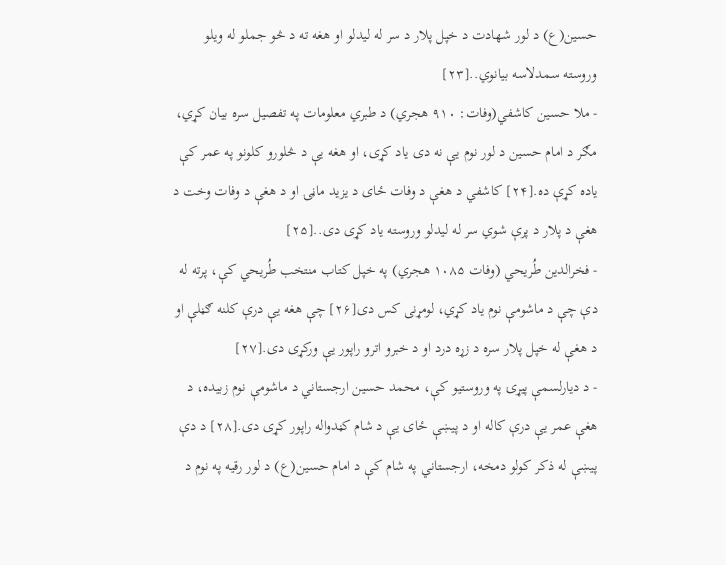حسین(ع) د لور شهادت د خپل پلار د سر له لیدلو او هغه ته د څو جملو له ویلو وروسته سمدلاسه بیانوي..[۲۳]
- ملا حسین کاشفي(وفات: ۹۱۰ هجري) د طبري معلومات په تفصیل سره بیان کړي، مګر د امام حسین د لور نوم یې نه دی یاد کړی، او هغه یې د څلورو کلونو په عمر کې یاده کړې ده.[۲۴] کاشفي د هغې د وفات ځای د یزید ماڼۍ او د هغې د وفات وخت د هغې د پلار د پرې شوي سر له لیدلو وروسته یاد کړی دی..[۲۵]
- فخرالدین طُریحي (وفات ۱۰۸۵ هجري) په خپل کتاب منتخب طُریحي کې، پرته له دې چې د ماشومې نوم یاد کړي، لومړنی کس دی[۲۶] چې هغه یې درې کلنه ګڼلې او د هغې له خپل پلار سره د زړه درد او د خبرو اترو راپور یې ورکړی دی.[۲۷]
- د دیارلسمې پیړۍ په وروستیو کې، محمد حسین ارجستاني د ماشومې نوم زبیده، د هغې عمر یې درې کاله او د پیښې ځای یې د شام کڼدواله راپور کړی دی.[۲۸] د دې پیښې له ذکر کولو دمخه، ارجستاني په شام کې د امام حسین(ع) د لور رقیه په نوم د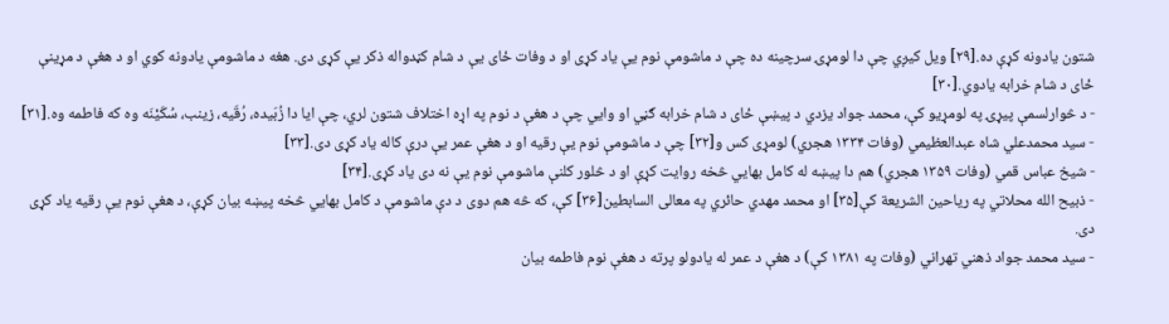شتون یادونه کړې ده.[۲۹] ویل کیږي چې دا لومړۍ سرچینه ده چې د ماشومې نوم یې یاد کړی او د وفات ځای یې د شام کڼدواله ذکر یې کړی دی. هغه د ماشومې یادونه کوي او د هغې د مړینې ځای د شام خرابه یادوي.[۳۰]
- د څوارلسمې پیړۍ په لومړیو کې، محمد جواد یزدي د پیښې ځای د شام خرابه ګڼي او وايي چې د هغې د نوم په اړه اختلاف شتون لري، چې ایا دا زُبَیده، رُقَیه، زینب، سُکَیْنَه وه که فاطمه وه.[۳۱]
- سید محمدعلي شاه عبدالعظیمي (وفات ۱۳۳۴ هجري) لومړی کس و[۳۲] چې د ماشومې نوم یې رقیه او د هغې عمر یې درې کاله یاد کړی دی.[۳۳]
- شیخ عباس قمي (وفات ۱۳۵۹ هجري) هم دا پیښه له کامل بهايي څخه روایت کړې او د څلور کلنې ماشومې نوم یې نه دی یاد کړی.[۳۴]
- ذبیح الله محلاتي په ریاحین الشریعة کې[۳۵] او محمد مهدي حائري په معالی السابطین[۳۶] کې، که څه هم دوی د دې ماشومې د کامل بهايي څخه پیښه بیان کړې، د هغې نوم یې رقیه یاد کړی دی.
- سید محمد جواد ذهني تهراني (وفات په ۱۳۸۱ کې) د هغې د عمر له یادولو پرته د هغې نوم فاطمه بیان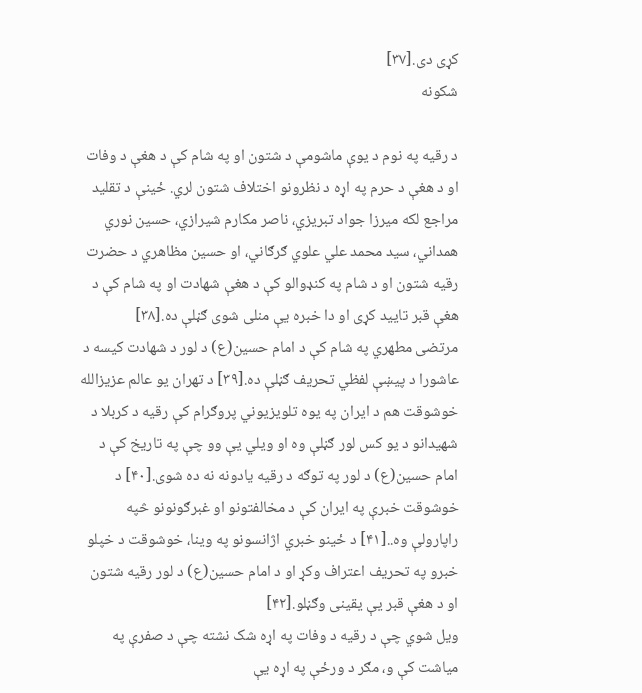کړی دی.[۳۷]
شکونه

د رقیه په نوم د یوې ماشومې د شتون او په شام کې د هغې د وفات او د هغې د حرم په اړه د نظرونو اختلاف شتون لري. ځینې د تقلید مراجع لکه میرزا جواد تبریزي، ناصر مکارم شیرازي، حسین نوري همداني، سید محمد علي علوي ګرګاني، او حسین مظاهري د حضرت رقیه شتون او د شام په کنډوالو کې د هغې شهادت او په شام کې د هغې قبر تایید کړی او دا خبره یې منلی شوی ګڼلې ده.[۳۸]
مرتضی مطهري په شام کې د امام حسین(ع) د لور د شهادت کیسه د عاشورا د پیښې لفظي تحریف ګڼلې ده.[۳۹] د تهران یو عالم عزیزالله خوشوقت هم د ایران په یوه تلویزیوني پروګرام کې رقیه د کربلا د شهیدانو د یو کس لور ګڼلې وه او ویلي یې وو چې په تاریخ کې د امام حسین(ع) د لور په توګه د رقیه یادونه نه ده شوی.[۴۰] د خوشوقت خبرې په ایران کې د مخالفتونو او غبرګونونو څپه راپارولې وه..[۴۱] د ځینو خبري اژانسونو په وینا، خوشوقت د خپلو خبرو په تحریف اعتراف وکړ او د امام حسین(ع) د لور رقیه شتون او د هغې قبر یې یقینی وګڼلو.[۴۲]
ویل شوي چې د رقیه د وفات په اړه شک نشته چې د صفرې په میاشت کې و، مګر د ورځې په اړه یې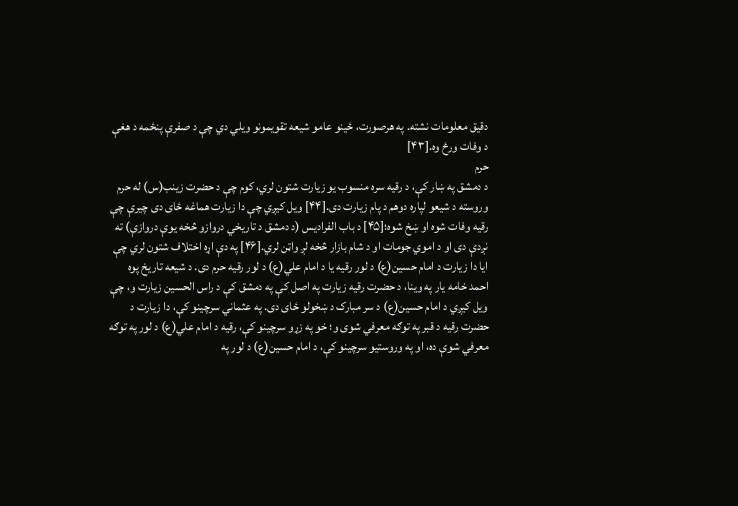دقیق معلومات نشته. په هرصورت، ځینو عامو شیعه تقویمونو ویلي دي چې د صفرې پنځمه د هغې د وفات ورځ وه.[۴۳]
حرم
د دمشق په ښار کې، د رقیه سره منسوب یو زیارت شتون لري، کوم چې د حضرت زینب(س) له حرم وروسته د شیعو لپاره دوهم د پام زیارت دی.[۴۴] ویل کیږي چې دا زیارت هماغه ځای دی چیرې چې رقیه وفات شوه او ښخ شوه؛[۴۵] د باب الفرادیس (د دمشق د تاریخي دروازو څخه یوې دروازې) ته نږدې دی او د اموي جومات او د شام بازار څخه لږ واټن لري.[۴۶] په دې اړه اختلاف شتون لري چې ایا دا زیارت د امام حسین(ع) د لور رقیه یا د امام علي(ع) د لور رقیه حرم دی. د شیعه تاریخ پوه احمد خامه یار په وینا، د حضرت رقیه زیارت په اصل کې په دمشق کې د راس الحسین زیارت و، چې ویل کیږي د امام حسین(ع) د سر مبارک د ښخولو ځای دی. په عثماني سرچینو کې، دا زیارت د حضرت رقیه د قبر په توګه معرفي شوی و؛ خو په زړو سرچینو کې، رقیه د امام علي(ع) د لور په توګه معرفي شوې ده، او په وروستیو سرچینو کې، د امام حسین(ع) د لور په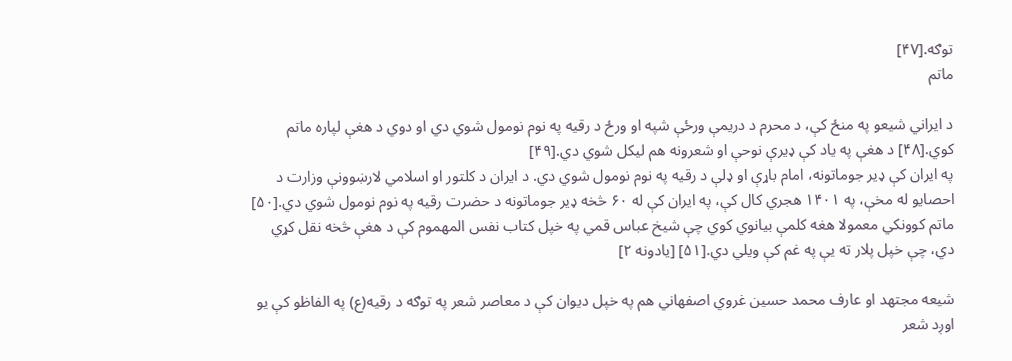توګه.[۴۷]
ماتم

د ایراني شیعو په منځ کې، د محرم د دریمې ورځې شپه او ورځ د رقیه په نوم نومول شوي دي او دوي د هغې لپاره ماتم کوي.[۴۸] د هغې په یاد کې ډیرې نوحې او شعرونه هم لیکل شوي دي.[۴۹]
په ایران کې ډیر جوماتونه، امام باړې او ډلې د رقیه په نوم نومول شوي دي. د ایران د کلتور او اسلامي لارښوونې وزارت د احصایو له مخې، په ۱۴۰۱ هجري کال کې، په ایران کې له ۶۰ څخه ډیر جوماتونه د حضرت رقیه په نوم نومول شوي دي.[۵۰] ماتم کوونکي معمولا هغه کلمې بیانوي کوي چې شیخ عباس قمي په خپل کتاب نفس المهموم کې د هغې څخه نقل کړي دي، چې خپل پلار ته یې په غم کې ویلي دي.[۵۱] [یادونه ۲]

شیعه مجتهد او عارف محمد حسین غروي اصفهاني هم په خپل دیوان کې د معاصر شعر په توګه د رقیه(ع) په الفاظو کې یو اوږد شعر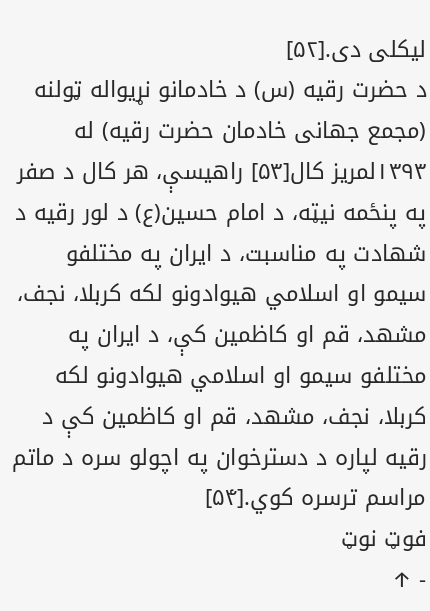لیکلی دی.[۵۲]
د حضرت رقیه (س) د خادمانو نړیواله ټولنه (مجمع جهانی خادمان حضرت رقیه) له ۱۳۹۳لمریز کال[۵۳] راهیسې، هر کال د صفر په پنځمه نیټه، د امام حسین(ع) د لور رقیه د شهادت په مناسبت، د ایران په مختلفو سیمو او اسلامي هیوادونو لکه کربلا، نجف، مشهد، قم او کاظمین کې، د ایران په مختلفو سیمو او اسلامي هیوادونو لکه کربلا، نجف، مشهد، قم او کاظمین کې د رقیه لپاره د دسترخوان په اچولو سره د ماتم مراسم ترسره کوي.[۵۴]
فوټ نوټ
- ↑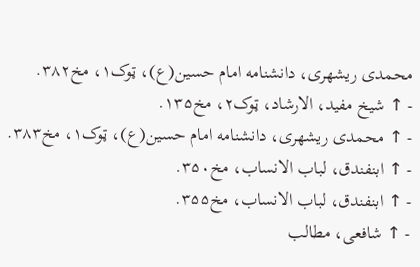محمدی ریشهری، دانشنامه امام حسین(ع)، ټوک۱، مخ۳۸۲.
- ↑ شیخ مفید، الارشاد، ټوک۲، مخ۱۳۵.
- ↑ محمدی ریشهری، دانشنامه امام حسین(ع)، ټوک۱، مخ۳۸۳.
- ↑ ابنفندق، لباب الانساب، مخ۳۵۰.
- ↑ ابنفندق، لباب الانساب، مخ۳۵۵.
- ↑ شافعی، مطالب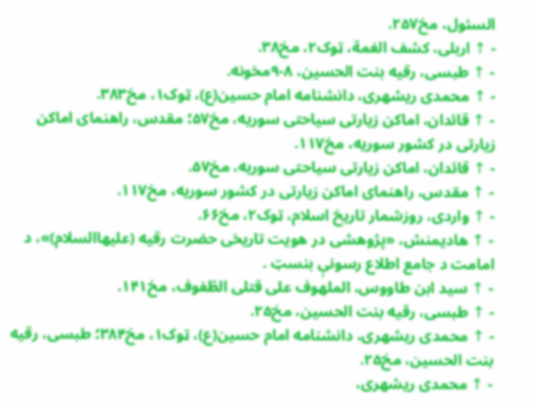السئول، مخ۲۵۷.
- ↑ اربلی، کشف الغمة، ټوک۲، مخ۳۸.
- ↑ طبسی، رقیه بنت الحسین، ۸-۹مخونه.
- ↑ محمدی ریشهری، دانشنامه امام حسین(ع)، ټوک۱، مخ۳۸۳.
- ↑ قائدان، اماکن زیارتی سیاحتی سوریه، مخ۵۷؛ مقدس، راهنمای اماکن زیارتی در کشور سوریه، مخ۱۱۷.
- ↑ قائدان، اماکن زیارتی سیاحتی سوریه، مخ۵۷.
- ↑ مقدس، راهنمای اماکن زیارتی در کشور سوریه، مخ۱۱۷.
- ↑ واردی، روزشمار تاریخ اسلام، ټوک۲، مخ۶۶.
- ↑ هادیمنش، «پژوهشی در هویت تاریخی حضرت رقیه (علیهاالسلام)»، د امامت د جامع اطلاع رسونې بنسټ .
- ↑ سید ابن طاووس، الملهوف على قتلى الطّفوف، مخ۱۴۱.
- ↑ طبسی، رقیه بنت الحسین، مخ۲۵.
- ↑ محمدی ریشهری، دانشنامه امام حسین(ع)، ټوک۱، مخ۳۸۴؛ طبسی، رقیه بنت الحسین، مخ۲۵.
- ↑ محمدی ریشهری،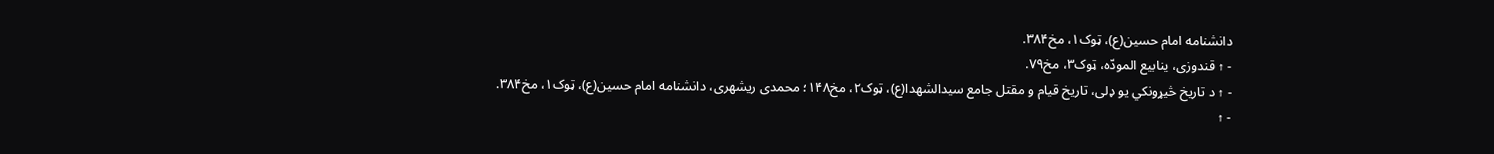دانشنامه امام حسین(ع)، ټوک۱، مخ۳۸۴.
- ↑ قندوزی، ینابیع المودّه، ټوک۳، مخ۷۹.
- ↑ د تاریخ څیړونکي یو ډلی، تاریخ قیام و مقتل جامع سیدالشهدا(ع)، ټوک۲، مخ۱۴۸؛ محمدی ریشهری، دانشنامه امام حسین(ع)، ټوک۱، مخ۳۸۴.
- ↑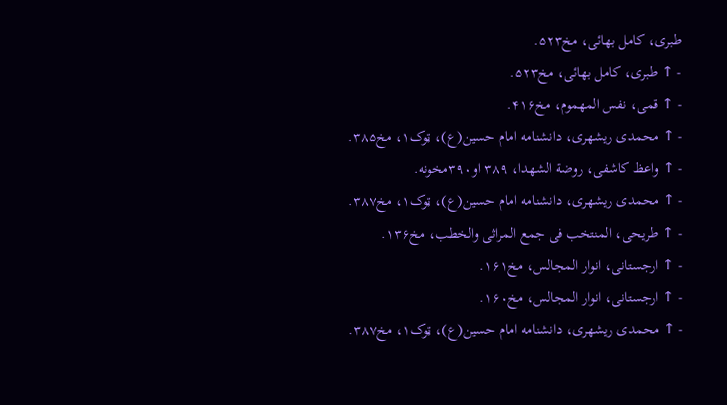طبری، کامل بهائی، مخ۵۲۳.
- ↑ طبری، کامل بهائی، مخ۵۲۳.
- ↑ قمی، نفس المهموم، مخ۴۱۶.
- ↑ محمدی ریشهری، دانشنامه امام حسین(ع)، ټوک۱، مخ۳۸۵.
- ↑ واعظ کاشفی، روضة الشهدا، ۳۸۹ او۳۹۰مخونه.
- ↑ محمدی ریشهری، دانشنامه امام حسین(ع)، ټوک۱، مخ۳۸۷.
- ↑ طریحی، المنتخب فی جمع المراثی والخطب، مخ۱۳۶.
- ↑ ارجستانی، انوار المجالس، مخ۱۶۱.
- ↑ ارجستانی، انوار المجالس، مخ۱۶۰.
- ↑ محمدی ریشهری، دانشنامه امام حسین(ع)، ټوک۱، مخ۳۸۷.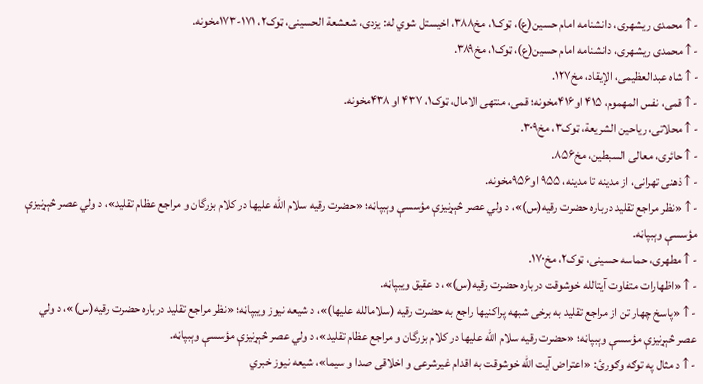- ↑ محمدی ریشهری، دانشنامه امام حسین(ع)، ټوک۱، مخ۳۸۸، اخیستل شوي له: یزدی، شعشعة الحسینی، ټوک۲، ۱۷۱-۱۷۳مخونه.
- ↑ محمدی ریشهری، دانشنامه امام حسین(ع)، ټوک۱، مخ۳۸۹.
- ↑ شاه عبدالعظیمی، الإیقاد، مخ۱۲۷.
- ↑ قمی، نفس المهموم، ۴۱۵ او۴۱۶مخونه؛ قمی، منتهی الامال، ټوک۱، ۴۳۷ او ۴۳۸مخونه.
- ↑ محلاتی، ریاحین الشریعة، ټوک۳، مخ۳۰۹.
- ↑ حائری، معالی السبطین، مخ۸۵۶.
- ↑ ذهنی تهرانی، از مدینه تا مدینه، ۹۵۵ او۹۵۶مخونه.
- ↑ «نظر مراجع تقلید درباره حضرت رقیه(س)»، د ولي عصر څېړنیزې مؤسسې وېبپاڼه؛ «حضرت رقیه سلام الله علیها در کلام بزرگان و مراجع عظام تقلید»، د ولي عصر څېړنیزې مؤسسې وېبپاڼه.
- ↑ مطهری، حماسه حسینی، ټوک۲، مخ۱۷۰.
- ↑ «اظهارات متفاوت آیتالله خوشوقت درباره حضرت رقیه(س)»، د عقیق ویبپاڼه.
- ↑ «پاسخ چهار تن از مراجع تقلید به برخی شبهه پراکنیها راجع به حضرت رقیه (سلامالله علیها)»، د شیعه نیوز ویبپاڼه؛ «نظر مراجع تقلید درباره حضرت رقیه(س)»، د ولي عصر څېړنیزې مؤسسې وېبپاڼه؛ «حضرت رقیه سلام الله علیها در کلام بزرگان و مراجع عظام تقلید»، د ولي عصر څېړنیزې مؤسسې وېبپاڼه.
- ↑ د مثال په توګه وګورئ: «اعتراض آیت الله خوشوقت به اقدام غیرشرعی و اخلاقی صدا و سیما»، شیعه نیوز خبري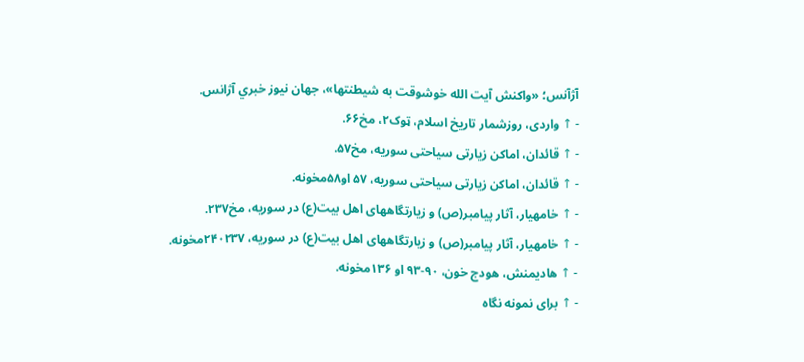آژآنس؛ «واکنش آیت الله خوشوقت به شیطنتها»، جهان نیوز خبري آژانس.
- ↑ واردی، روزشمار تاریخ اسلام، ټوک۲، مخ۶۶.
- ↑ قائدان، اماکن زیارتی سیاحتی سوریه، مخ۵۷.
- ↑ قائدان، اماکن زیارتی سیاحتی سوریه، ۵۷ او۵۸مخونه.
- ↑ خامهیار، آثار پیامبر(ص) و زیارتگاههای اهل بیت(ع) در سوریه، مخ۲۳۷.
- ↑ خامهیار، آثار پیامبر(ص) و زیارتگاههای اهل بیت(ع) در سوریه، ۲۴۰۲۳۷مخونه.
- ↑ هادیمنش، هودج خون، ۹۰-۹۳ او ۱۳۶مخونه.
- ↑ برای نمونه نگاه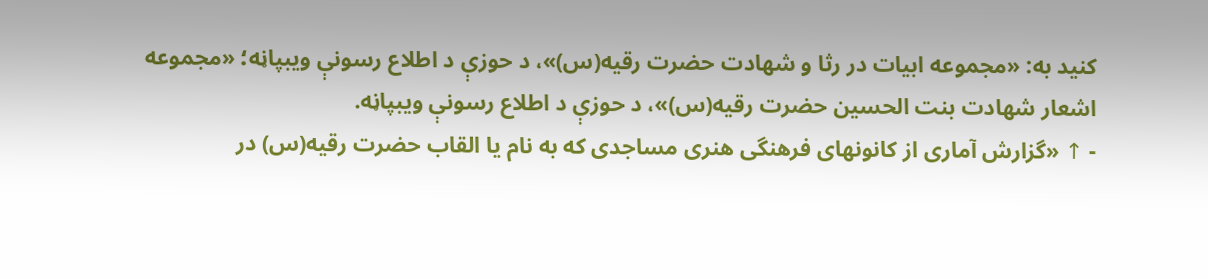کنید به: «مجموعه ابیات در رثا و شهادت حضرت رقیه(س)»، د حوزې د اطلاع رسونې ویبپاڼه؛ «مجموعه اشعار شهادت بنت الحسین حضرت رقیه(س)»، د حوزې د اطلاع رسونې ویبپاڼه.
- ↑ «گزارش آماری از کانونهای فرهنگی هنری مساجدی که به نام یا القاب حضرت رقیه(س) در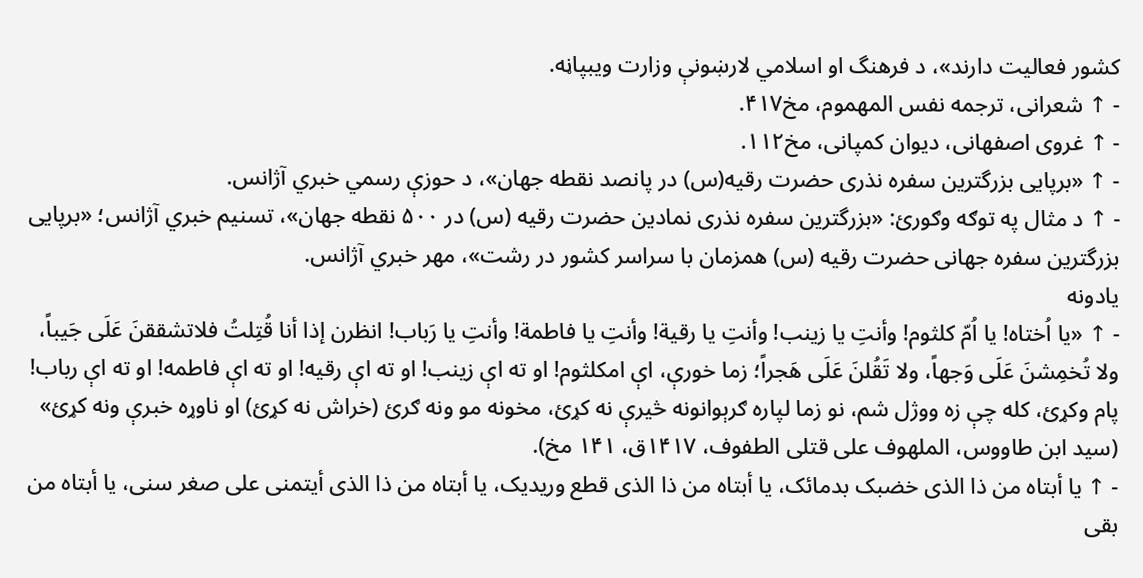کشور فعالیت دارند»، د فرهنگ او اسلامي لارښونې وزارت ویبپاڼه.
- ↑ شعرانی، ترجمه نفس المهموم، مخ۴۱۷.
- ↑ غروی اصفهانی، دیوان کمپانی، مخ۱۱۲.
- ↑ «برپایی بزرگترین سفره نذری حضرت رقیه(س) در پانصد نقطه جهان»، د حوزې رسمي خبري آژانس.
- ↑ د مثال په توګه وګورئ: «بزرگترین سفره نذری نمادین حضرت رقیه (س) در ۵۰۰ نقطه جهان»، تسنیم خبري آژانس؛ «برپایی بزرگترین سفره جهانی حضرت رقیه (س) همزمان با سراسر کشور در رشت»، مهر خبري آژانس.
یادونه
- ↑ «یا اُختاه! یا اُمّ کلثوم! وأنتِ یا زینب! وأنتِ یا رقیة! وأنتِ یا فاطمة! وأنتِ یا رَباب! انظرن إذا أنا قُتِلتُ فلاتشققنَ عَلَی جَیباً، ولا تُخمِشنَ عَلَی وَجهاً، ولا تَقُلنَ عَلَی هَجراً؛ زما خورې، اې امکلثوم! او ته اې زینب! او ته اې رقیه! او ته اې فاطمه! او ته اې رباب! پام وکړئ، کله چې زه ووژل شم، نو زما لپاره ګرېوانونه څیرې نه کړئ، مخونه مو ونه ګرئ (خراش نه کړئ) او ناوړه خبرې ونه کړئ» (سید ابن طاووس، الملهوف علی قتلی الطفوف، ۱۴۱۷ق، ۱۴۱ مخ).
- ↑ یا أبتاه من ذا الذی خضبک بدمائک، یا أبتاه من ذا الذی قطع وریدیک، یا أبتاه من ذا الذی أیتمنی علی صغر سنی، یا أبتاه من بقی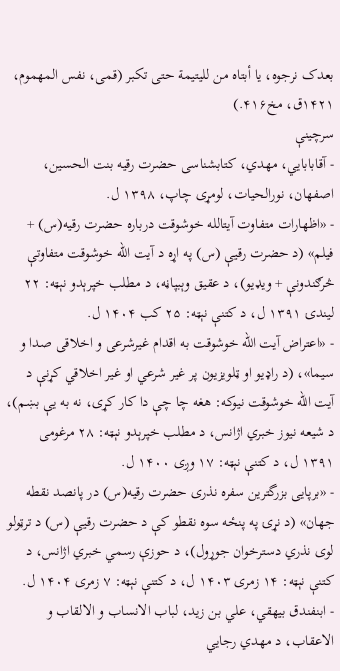بعدک نرجوه، یا أبتاه من للیتیمة حتی تکبر (قمی، نفس المهموم، ۱۴۲۱ق، مخ۴۱۶.)
سرچينې
- آقابابایي، مهدي، کتابشناسی حضرت رقیه بنت الحسین، اصفهان، نورالحیات، لومړی چاپ، ۱۳۹۸ ل.
- «اظهارات متفاوت آیتالله خوشوقت درباره حضرت رقیه(س) + فیلم» (د حضرت رقیې (س) په اړه د آیت الله خوشوقت متفاوتې څرګندونې + ویډیو)، د عقیق وېبپاڼه، د مطلب خپرېدو نېټه: ۲۲ لیندۍ ۱۳۹۱ ل، د کتنې نېټه: ۲۵ کب ۱۴۰۴ ل.
- «اعتراض آیت الله خوشوقت به اقدام غیرشرعی و اخلاقی صدا و سیما»، (د راډیو او ټلویزیون پر غیر شرعي او غیر اخلاقي کړنې د آیت الله خوشوقت نیوکه: هغه چا چې دا کار کړی، نه به یې بښم)، د شیعه نیوز خبري اژانس، د مطلب خپرېدو نېټه: ۲۸ مرغومی ۱۳۹۱ ل، د کتنې نېټه: ۱۷ وږی ۱۴۰۰ ل.
- «برپایی بزرگترین سفره نذری حضرت رقیه(س) در پانصد نقطه جهان» (د نړۍ په پنځه سوه نقطو کې د حضرت رقیې (س) د ترټولو لوی نذري دسترخوان جوړول)، د حوزې رسمي خبري اژانس، د کتنې نېټه: ۱۴ زمری ۱۴۰۳ ل، د کتنې نېټه: ۷ زمری ۱۴۰۴ ل.
- ابنفندق بیهقي، علي بن زید، لباب الانساب و الالقاب و الاعقاب، د مهدي رجایي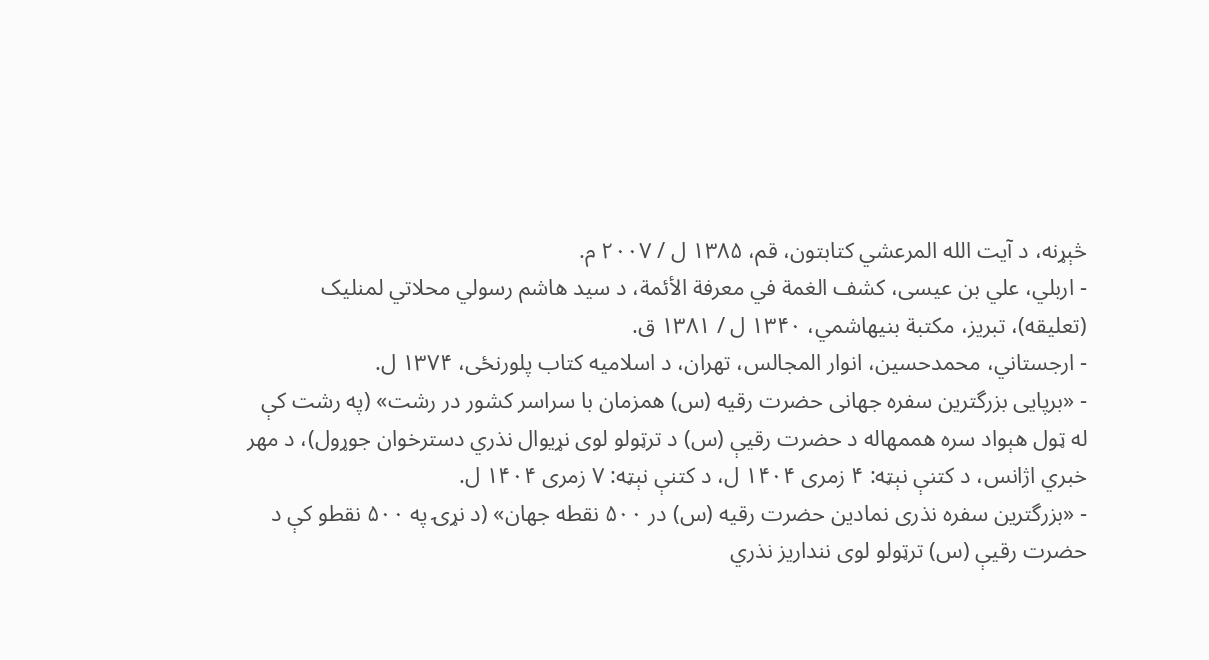څېړنه، د آیت الله المرعشي کتابتون، قم، ۱۳۸۵ ل / ۲۰۰۷ م.
- اربلي، علي بن عیسی، کشف الغمة في معرفة الأئمة، د سید هاشم رسولي محلاتي لمنلیک (تعلیقه)، تبریز، مکتبة بنيهاشمي، ۱۳۴۰ ل / ۱۳۸۱ ق.
- ارجستاني، محمدحسین، انوار المجالس، تهران، د اسلامیه کتاب پلورنځی، ۱۳۷۴ ل.
- «برپایی بزرگترین سفره جهانی حضرت رقیه (س) همزمان با سراسر کشور در رشت» (په رشت کې له ټول هېواد سره هممهاله د حضرت رقیې (س) د ترټولو لوی نړیوال نذري دسترخوان جوړول)، د مهر خبري اژانس، د کتنې نېټه: ۴ زمری ۱۴۰۴ ل، د کتنې نېټه: ۷ زمری ۱۴۰۴ ل.
- «بزرگترین سفره نذری نمادین حضرت رقیه (س) در ۵۰۰ نقطه جهان» (د نړۍ په ۵۰۰ نقطو کې د حضرت رقیې (س) ترټولو لوی ننداریز نذري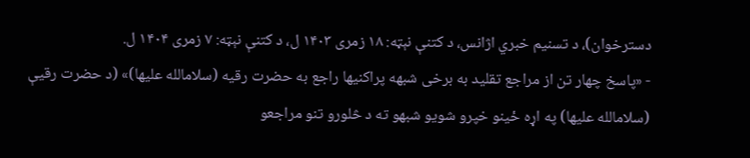دسترخوان)، د تسنیم خبري اژانس، د کتنې نېټه: ۱۸ زمری ۱۴۰۳ ل، د کتنې نېټه: ۷ زمری ۱۴۰۴ ل.
- «پاسخ چهار تن از مراجع تقلید به برخی شبهه پراکنیها راجع به حضرت رقیه (سلامالله علیها)» (د حضرت رقیې (سلامالله علیها) په اړه ځینو خپرو شویو شبهو ته د څلورو تنو مراجعو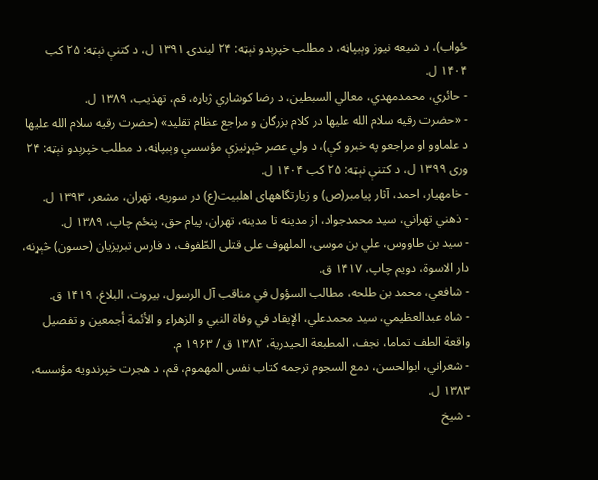ځواب)، د شیعه نیوز وېبپاڼه، د مطلب خپرېدو نېټه: ۲۴ لیندۍ ۱۳۹۱ ل، د کتنې نېټه: ۲۵ کب ۱۴۰۴ ل.
- حائري، محمدمهدي، معالي السبطین، د رضا کوشاري ژباړه، قم، تهذیب، ۱۳۸۹ ل.
- «حضرت رقیه سلام الله علیها در کلام بزرگان و مراجع عظام تقلید» (حضرت رقیه سلام الله علیها د علماوو او مراجعو په خبرو کې)، د ولي عصر څېړنیزې مؤسسې وېبپاڼه، د مطلب خپرېدو نېټه: ۲۴ وری ۱۳۹۹ ل، د کتنې نېټه: ۲۵ کب ۱۴۰۴ ل.
- خامهیار، احمد، آثار پیامبر(ص) و زیارتگاههای اهلبیت(ع) در سوریه، تهران، مشعر، ۱۳۹۳ ل.
- ذهني تهراني، سید محمدجواد، از مدینه تا مدینه، تهران، پیام حق، پنځم چاپ، ۱۳۸۹ ل.
- سید بن طاووس، علي بن موسی، الملهوف على قتلى الطّفوف، د فارس تبریزیان (حسون) څېړنه، دار الاسوة، دویم چاپ، ۱۴۱۷ ق.
- شافعي، محمد بن طلحه، مطالب السؤول في مناقب آل الرسول، بیروت، البلاغ، ۱۴۱۹ ق.
- شاه عبدالعظیمي، سید محمدعلي، الإیقاد في وفاة النبي و الزهراء و الأئمة أجمعین و تفصیل واقعة الطف تماما، نجف، المطبعة الحيدریة، ۱۳۸۲ ق / ۱۹۶۳ م.
- شعراني، ابوالحسن، دمع السجوم ترجمه کتاب نفس المهموم، قم، د هجرت خپرندویه مؤسسه، ۱۳۸۳ ل.
- شیخ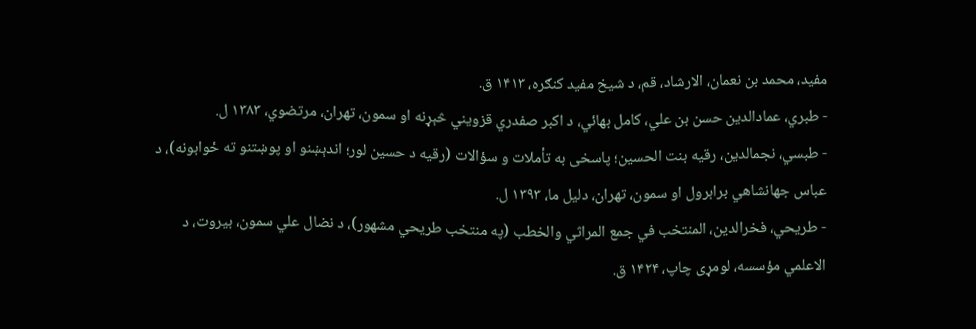مفید، محمد بن نعمان، الارشاد، قم، د شیخ مفید کنګره، ۱۴۱۳ ق.
- طبري، عمادالدین حسن بن علي، کامل بهائي، د اکبر صفدري قزویني څېړنه او سمون، تهران، مرتضوي، ۱۳۸۳ ل.
- طبسي، نجمالدین، رقیه بنت الحسین؛ پاسخی به تأملات و سؤالات (رقیه د حسین لور؛ اندېښنو او پوښتنو ته ځوابونه)، د عباس جهانشاهي برابرول او سمون، تهران، دلیل ما، ۱۳۹۳ ل.
- طریحي، فخرالدین، المنتخب في جمع المراثي والخطب (په منتخب طریحي مشهور)، د نضال علي سمون، بیروت، د الاعلمي مؤسسه، لومړی چاپ، ۱۴۲۴ ق.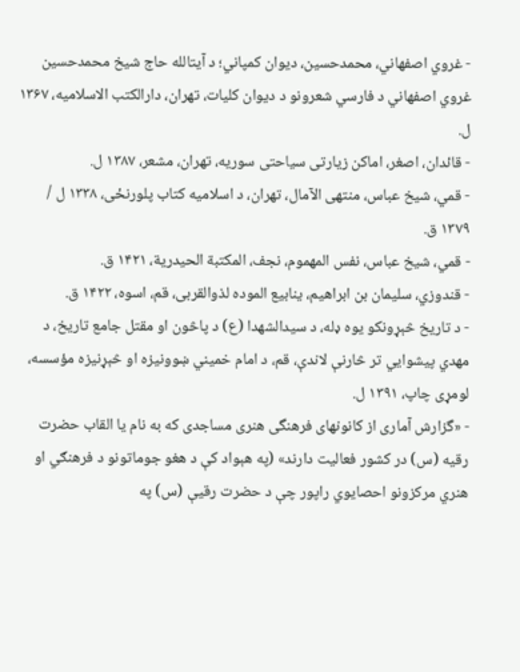- غروي اصفهاني، محمدحسین، دیوان کمپاني؛ د آیتالله حاج شیخ محمدحسین غروي اصفهاني د فارسي شعرونو د دیوان کلیات، تهران، دارالکتب الاسلامیه، ۱۳۶۷ ل.
- قائدان، اصغر، اماکن زیارتی سیاحتی سوریه، تهران، مشعر، ۱۳۸۷ ل.
- قمي، شیخ عباس، منتهی الآمال، تهران، د اسلامیه کتاب پلورنځی، ۱۳۳۸ ل / ۱۳۷۹ ق.
- قمي، شیخ عباس، نفس المهموم، نجف، المکتبة الحیدریة، ۱۴۲۱ ق.
- قندوزي، سلیمان بن ابراهیم، ینابیع الموده لذوالقربی، قم، اسوه، ۱۴۲۲ ق.
- د تاریخ څېړونکو یوه ډله، د سیدالشهدا (ع) د پاڅون او مقتل جامع تاریخ، د مهدي پیشوایي تر څارنې لاندې، قم، د امام خمیني ښوونیزه او څېړنیزه مؤسسه، لومړی چاپ، ۱۳۹۱ ل.
- «گزارش آماری از کانونهای فرهنگی هنری مساجدی که به نام یا القاب حضرت رقیه (س) در کشور فعالیت دارند» (په هېواد کې د هغو جوماتونو د فرهنګي او هنري مرکزونو احصایوي راپور چې د حضرت رقیې (س) په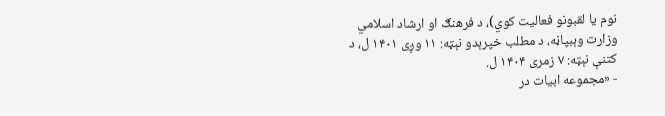نوم یا لقبونو فعالیت کوي)، د فرهنګ او ارشاد اسلامي وزارت وېبپاڼه، د مطلب خپرېدو نېټه: ۱۱ وږی ۱۴۰۱ ل، د کتنې نېټه: ۷ زمری ۱۴۰۴ ل.
- «مجموعه ابیات در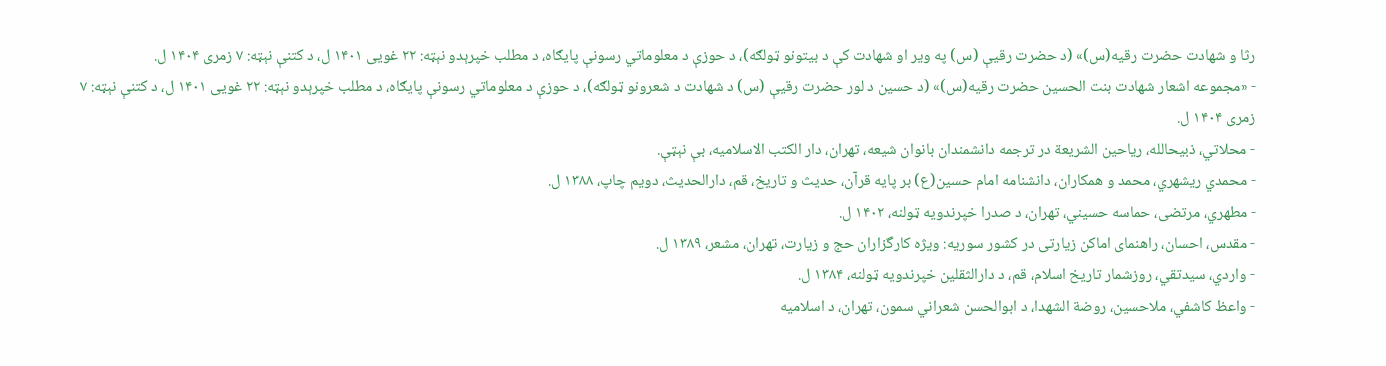رثا و شهادت حضرت رقیه(س)» (د حضرت رقیې (س) په ویر او شهادت کې د بیتونو ټولګه)، د حوزې د معلوماتي رسونې پایګاه، د مطلب خپرېدو نېټه: ۲۲ غویی ۱۴۰۱ ل، د کتنې نېټه: ۷ زمری ۱۴۰۴ ل.
- «مجموعه اشعار شهادت بنت الحسین حضرت رقیه(س)» (د حسین د لور حضرت رقیې (س) د شهادت د شعرونو ټولګه)، د حوزې د معلوماتي رسونې پایګاه، د مطلب خپرېدو نېټه: ۲۲ غویی ۱۴۰۱ ل، د کتنې نېټه: ۷ زمری ۱۴۰۴ ل.
- محلاتي، ذبیحالله، ریاحین الشریعة در ترجمه دانشمندان بانوان شیعه، تهران، دار الکتب الاسلامیه، بې نېټې.
- محمدي ريشهري، محمد و همکاران، دانشنامه امام حسین(ع) بر پایه قرآن، حدیث و تاریخ، قم، دارالحدیث، دویم چاپ، ۱۳۸۸ ل.
- مطهري، مرتضی، حماسه حسیني، تهران، د صدرا خپرندویه ټولنه، ۱۴۰۲ ل.
- مقدس، احسان، راهنمای اماکن زیارتی در کشور سوریه: ویژه کارگزاران حج و زیارت، تهران، مشعر، ۱۳۸۹ ل.
- واردي، سیدتقي، روزشمار تاریخ اسلام، قم، د دارالثقلین خپرندویه ټولنه، ۱۳۸۴ ل.
- واعظ کاشفي، ملاحسین، روضة الشهدا، د ابوالحسن شعراني سمون، تهران، د اسلامیه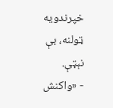خپرندویه ټولنه، بې نېټې.
- «واکنش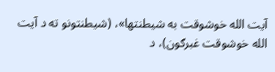آیت الله خوشوقت به شیطنتها»، (شیطنتونو ته د آیت الله خوشوقت غبرګون)، د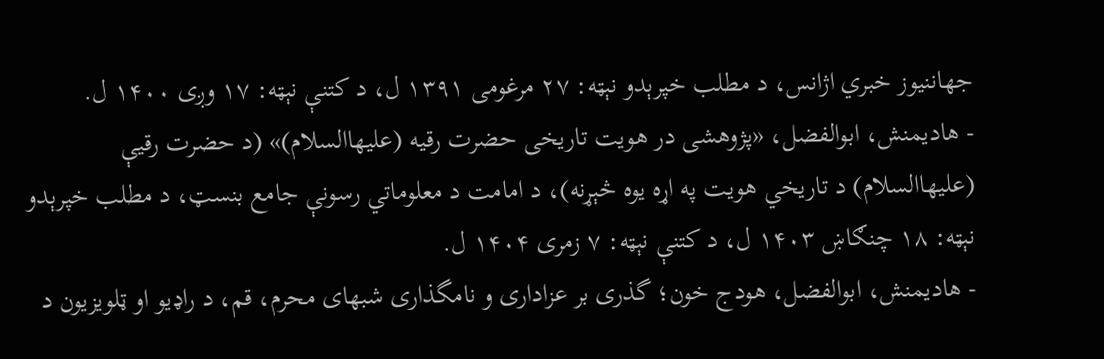جهاننیوز خبري اژانس، د مطلب خپرېدو نېټه: ۲۷ مرغومی ۱۳۹۱ ل، د کتنې نېټه: ۱۷ وږی ۱۴۰۰ ل.
- هاديمنش، ابوالفضل، «پژوهشی در هویت تاریخی حضرت رقیه (علیهاالسلام)» (د حضرت رقیې (علیهاالسلام) د تاریخي هویت په اړه یوه څېړنه)، د امامت د معلوماتي رسونې جامع بنسټ، د مطلب خپرېدو نېټه: ۱۸ چنګاښ ۱۴۰۳ ل، د کتنې نېټه: ۷ زمری ۱۴۰۴ ل.
- هاديمنش، ابوالفضل، هودج خون؛ گذری بر عزاداری و نامگذاری شبهای محرم، قم، د راډیو او ټلویزیون د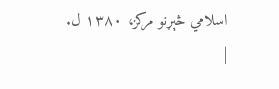اسلامي څېړنو مرکز، ۱۳۸۰ ل.
|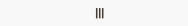|||